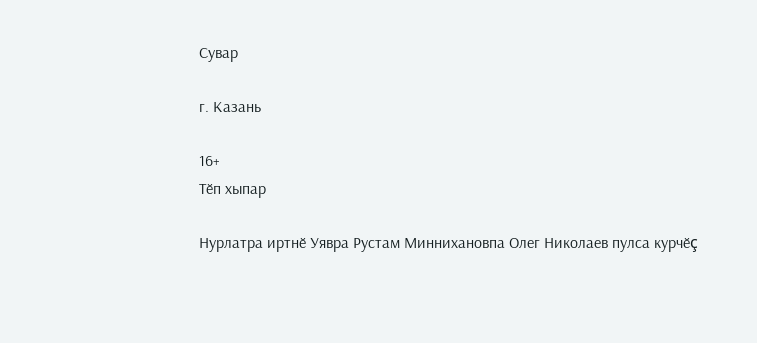Сувар

г. Казань

16+
Тӗп хыпар

Нурлатра иртнӗ Уявра Рустам Миннихановпа Олег Николаев пулса курчӗç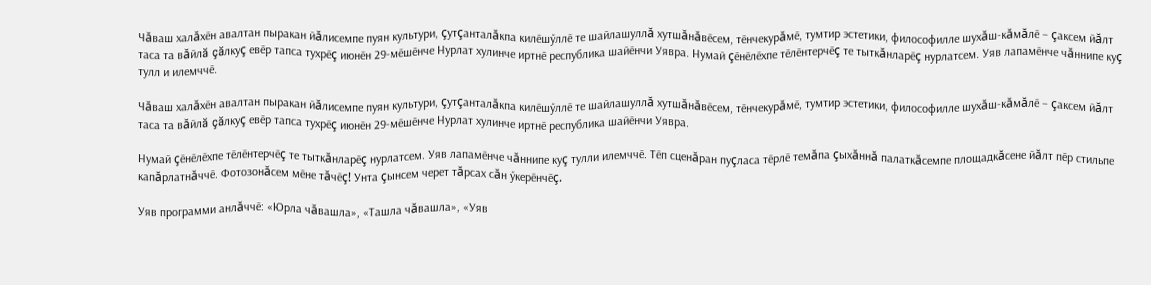Чăваш халăхӗн авалтан пыракан йăлисемпе пуян культури, çутçанталăкпа килӗшӳллӗ те шайлашуллă хутшăнăвӗсем, тӗнчекурăмӗ, тумтир эстетики, философилле шухăш-кăмăлӗ – çаксем йăлт таса та вăйлă çăлкуç евӗр тапса тухрӗç июнӗн 29-мӗшӗнче Нурлат хулинче иртнӗ республика шайӗнчи Уявра. Нумай çӗнӗлӗхпе тӗлӗнтерчӗç те тыткăнларӗç нурлатсем. Уяв лапамӗнче чăннипе куç тулл и илемччӗ.

Чăваш халăхӗн авалтан пыракан йăлисемпе пуян культури, çутçанталăкпа килӗшӳллӗ те шайлашуллă хутшăнăвӗсем, тӗнчекурăмӗ, тумтир эстетики, философилле шухăш-кăмăлӗ – çаксем йăлт таса та вăйлă çăлкуç евӗр тапса тухрӗç июнӗн 29-мӗшӗнче Нурлат хулинче иртнӗ республика шайӗнчи Уявра.

Нумай çӗнӗлӗхпе тӗлӗнтерчӗç те тыткăнларӗç нурлатсем. Уяв лапамӗнче чăннипе куç тулли илемччӗ. Тӗп сценăран пуçласа тӗрлӗ темăпа çыхăннă палаткăсемпе площадкăсене йăлт пӗр стильпе капăрлатнăччӗ. Фотозонăсем мӗне тăчӗç! Унта çынсем черет тăрсах сăн ӳкерӗнчӗç.

Уяв программи анлăччӗ: «Юрла чăвашла», «Ташла чăвашла», «Уяв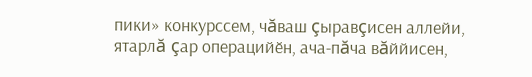пики» конкурссем, чăваш çыравçисен аллейи, ятарлă çар операцийӗн, ача-пăча вăййисен,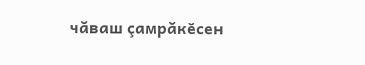чăваш çамрăкӗсен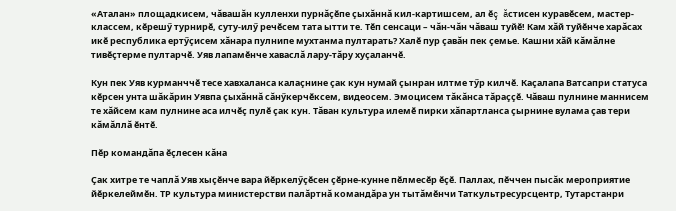«Аталан» площадкисем, чăвашăн кулленхи пурнăçӗпе çыхăннă кил-картишсем, ал ӗç ăстисен куравӗсем, мастер-классем, кӗрешӳ турнирӗ, суту-илӳ речӗсем тата ытти те. Тӗп сенсаци – чăн-чăн чăваш туйӗ! Кам хăй туйӗнче харăсах икӗ республика ертӳçисем хăнара пулнипе мухтанма пултарать? Халӗ пур çавăн пек çемье. Кашни хăй кăмăлне тивӗçтерме пултарчӗ. Уяв лапамӗнче хаваслă лару-тăру хуçаланчӗ.

Кун пек Уяв курманччӗ тесе хавхаланса калаçнине çак кун нумай çынран илтме тӳр килчӗ. Каçалапа Ватсапри статуса кӗрсен унта шăкăрин Уявпа çыхăннă сăнӳкерчӗксем, видеосем. Эмоцисем тăкăнса тăраççӗ. Чăваш пулнине маннисем те хăйсем кам пулнине аса илчӗç пулӗ çак кун. Тăван культура илемӗ пирки хăпартланса çырнине вулама çав тери кăмăллă ӗнтӗ.

Пӗр командăпа ӗçлесен кăна

Çак хитре те чаплă Уяв хыçӗнче вара йӗркелӳçӗсен çӗрне-кунне пӗлмесӗр ӗçӗ. Паллах, пӗччен пысăк мероприятие йӗркелеймӗн. ТР культура министерстви палăртнă командăра ун тытăмӗнчи Таткультресурсцентр, Тутарстанри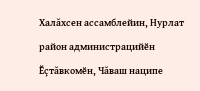Халăхсен ассамблейин, Нурлат район администрацийӗн Ӗçтăвкомӗн, Чăваш наципе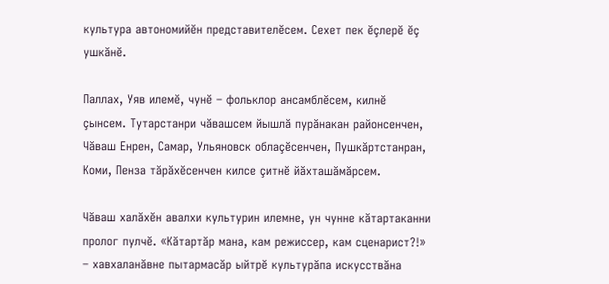культура автономийӗн представителӗсем. Сехет пек ӗçлерӗ ӗç ушкăнӗ.

Паллах, Уяв илемӗ, чунӗ – фольклор ансамблӗсем, килнӗ çынсем. Тутарстанри чăвашсем йышлă пурăнакан районсенчен, Чăваш Енрен, Самар, Ульяновск облаçӗсенчен, Пушкăртстанран, Коми, Пенза тăрăхӗсенчен килсе çитнӗ йăхташăмăрсем.

Чăваш халăхӗн авалхи культурин илемне, ун чунне кăтартаканни пролог пулчӗ. «Кăтартăр мана, кам режиссер, кам сценарист?!» – хавхаланăвне пытармасăр ыйтрӗ культурăпа искусствăна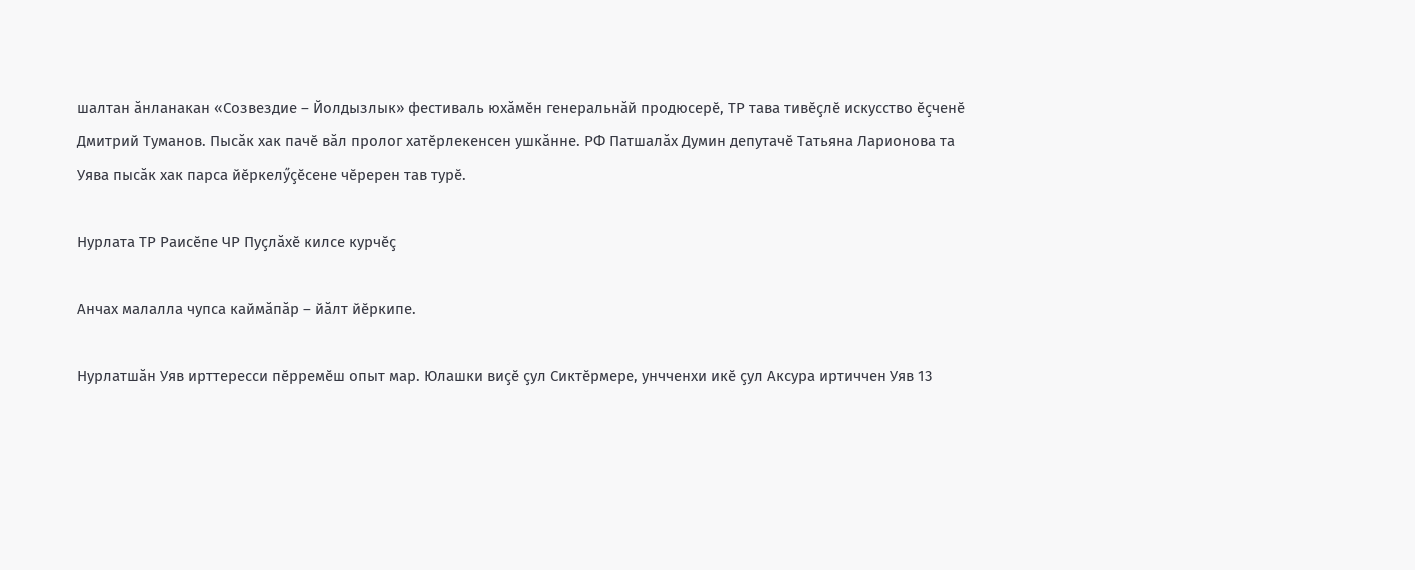шалтан ăнланакан «Созвездие – Йолдызлык» фестиваль юхăмӗн генеральнăй продюсерӗ, ТР тава тивӗçлӗ искусство ӗçченӗ Дмитрий Туманов. Пысăк хак пачӗ вăл пролог хатӗрлекенсен ушкăнне. РФ Патшалăх Думин депутачӗ Татьяна Ларионова та Уява пысăк хак парса йӗркелӳçӗсене чӗререн тав турӗ.

Нурлата ТР Раисӗпе ЧР Пуçлăхӗ килсе курчӗç

Анчах малалла чупса каймăпăр – йăлт йӗркипе.

Нурлатшăн Уяв ирттересси пӗрремӗш опыт мар. Юлашки виçӗ çул Сиктӗрмере, унчченхи икӗ çул Аксура иртиччен Уяв 13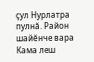çул Нурлатра пулнă. Район шайӗнче вара Кама леш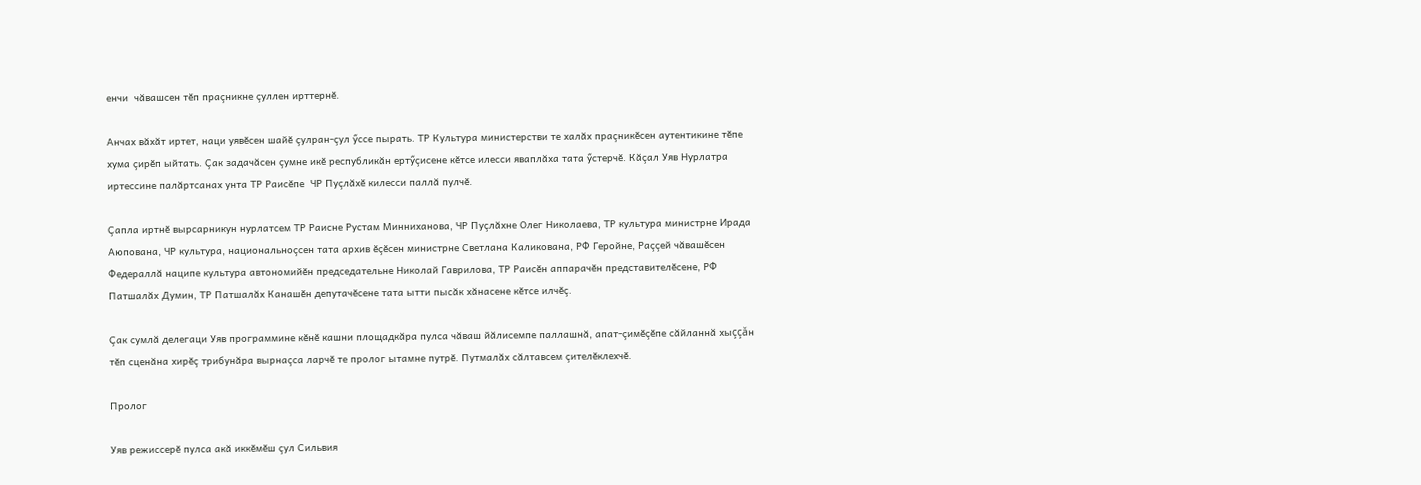енчи  чăвашсен тӗп праçникне çуллен ирттернӗ.

Анчах вăхăт иртет, наци уявӗсен шайӗ çулран-çул ӳссе пырать. ТР Культура министерстви те халăх праçникӗсен аутентикине тӗпе хума çирӗп ыйтать. Çак задачăсен çумне икӗ республикăн ертӳçисене кӗтсе илесси яваплăха тата ӳстерчӗ. Кăçал Уяв Нурлатра иртессине палăртсанах унта ТР Раисӗпе  ЧР Пуçлăхӗ килесси паллă пулчӗ.

Çапла иртнӗ вырсарникун нурлатсем ТР Раисне Рустам Минниханова, ЧР Пуçлăхне Олег Николаева, ТР культура министрне Ирада Аюпована, ЧР культура, национальноçсен тата архив ӗçӗсен министрне Светлана Каликована, РФ Геройне, Раççей чăвашӗсен Федераллă наципе культура автономийӗн председательне Николай Гаврилова, ТР Раисӗн аппарачӗн представителӗсене, РФ Патшалăх Думин, ТР Патшалăх Канашӗн депутачӗсене тата ытти пысăк хăнасене кӗтсе илчӗç.

Çак сумлă делегаци Уяв программине кӗнӗ кашни площадкăра пулса чăваш йăлисемпе паллашнă, апат-çимӗçӗпе сăйланнă хыççăн тӗп сценăна хирӗç трибунăра вырнаçса ларчӗ те пролог ытамне путрӗ. Путмалăх сăлтавсем çителӗклехчӗ.

Пролог

Уяв режиссерӗ пулса акă иккӗмӗш çул Сильвия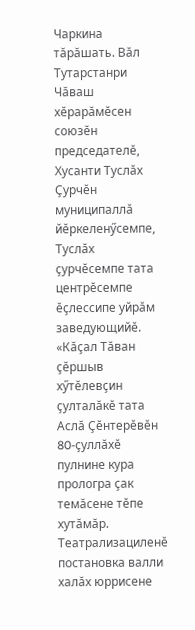Чаркина тăрăшать. Вăл Тутарстанри Чăваш хӗрарăмӗсен союзӗн председателӗ, Хусанти Туслӑх Çурчӗн муниципаллӑ йӗркеленӳсемпе, Туслӑх çурчӗсемпе тата центрӗсемпе ӗçлессипе уйрӑм заведующийӗ. «Кăçал Тăван çӗршыв хӳтӗлевçин çулталăкӗ тата Аслă Çӗнтерӗвӗн 80-çуллăхӗ пулнине кура прологра çак темăсене тӗпе хутăмăр. Театрализациленӗ постановка валли халăх юррисене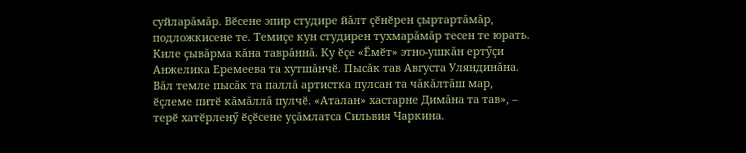суйларăмăр. Вӗсене эпир студире йăлт çӗнӗрен çыртартăмăр, подложкисене те. Темиçе кун студирен тухмарăмăр тесен те юрать. Киле çывăрма кăна таврăннă. Ку ӗçе «Ӗмӗт» этно-ушкăн ертӳçи Анжелика Еремеева та хутшăнчӗ. Пысăк тав Августа Уляндинăна. Вăл темле пысăк та паллă артистка пулсан та чăкăлтăш мар, ӗçлеме питӗ кăмăллă пулчӗ. «Аталан» хастарне Димăна та тав», – терӗ хатӗрленӳ ӗçӗсене уçăмлатса Сильвия Чаркина.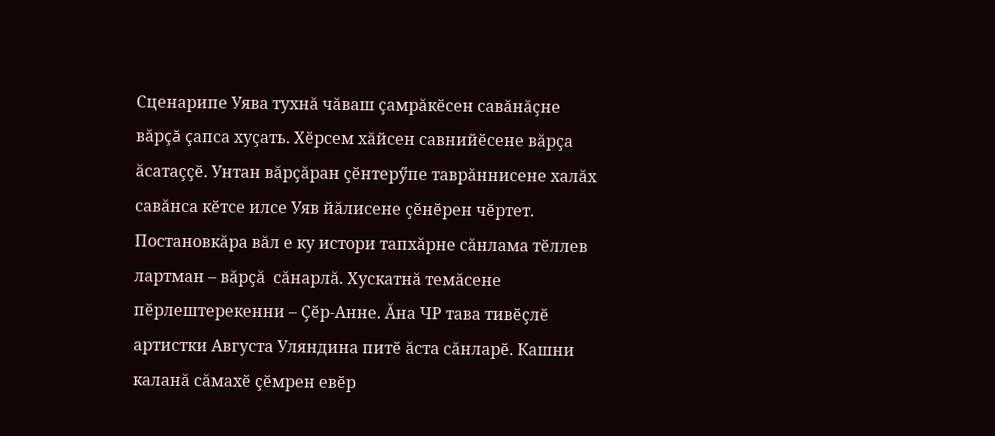Сценарипе Уява тухнă чăваш çамрăкӗсен савăнăçне вăрçă çапса хуçать. Хӗрсем хăйсен савнийӗсене вăрçа ăсатаççӗ. Унтан вăрçăран çӗнтерӳпе таврăннисене халăх савăнса кӗтсе илсе Уяв йăлисене çӗнӗрен чӗртет. Постановкăра вăл е ку истори тапхăрне сăнлама тӗллев лартман – вăрçă  сăнарлă. Хускатнă темăсене пӗрлештерекенни – Çӗр-Анне. Ăна ЧР тава тивӗçлӗ артистки Августа Уляндина питӗ ăста сăнларӗ. Кашни каланă сăмахӗ çӗмрен евӗр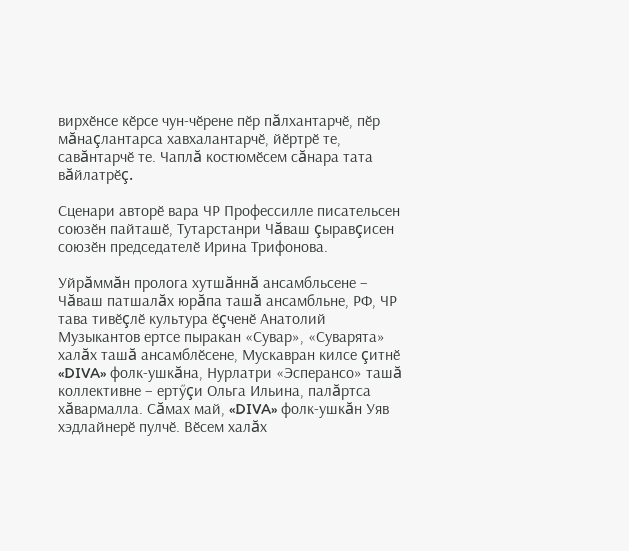вирхӗнсе кӗрсе чун-чӗрене пӗр пăлхантарчӗ, пӗр мăнаçлантарса хавхалантарчӗ, йӗртрӗ те, савăнтарчӗ те. Чаплă костюмӗсем сăнара тата вăйлатрӗç.

Сценари авторӗ вара ЧР Профессилле писательсен союзӗн пайташӗ, Тутарстанри Чăваш çыравçисен союзӗн председателӗ Ирина Трифонова.

Уйрăммăн пролога хутшăннă ансамбльсене – Чăваш патшалăх юрăпа ташă ансамбльне, РФ, ЧР тава тивӗçлӗ культура ӗçченӗ Анатолий Музыкантов ертсе пыракан «Сувар», «Суварята» халăх ташă ансамблӗсене, Мускавран килсе çитнӗ «DIVA» фолк-ушкăна, Нурлатри «Эсперансо» ташă коллективне – ертӳçи Ольга Ильина, палăртса хăвармалла. Сăмах май, «DIVA» фолк-ушкăн Уяв хэдлайнерӗ пулчӗ. Вӗсем халăх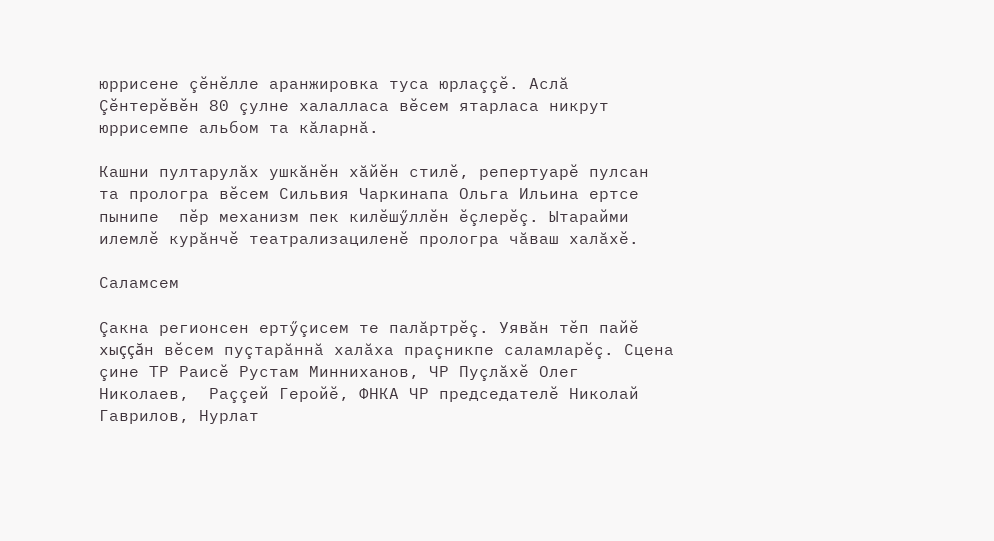юррисене çӗнӗлле аранжировка туса юрлаççӗ. Аслă Çӗнтерӗвӗн 80 çулне халалласа вӗсем ятарласа никрут юррисемпе альбом та кăларнă.

Кашни пултарулăх ушкăнӗн хăйӗн стилӗ, репертуарӗ пулсан та прологра вӗсем Сильвия Чаркинапа Ольга Ильина ертсе пынипе  пӗр механизм пек килӗшӳллӗн ӗçлерӗç. Ытарайми илемлӗ курăнчӗ театрализациленӗ прологра чăваш халăхӗ.

Саламсем

Çакна регионсен ертӳçисем те палăртрӗç. Уявăн тӗп пайӗ хыççăн вӗсем пуçтарăннă халăха праçникпе саламларӗç. Сцена çине ТР Раисӗ Рустам Минниханов, ЧР Пуçлăхӗ Олег Николаев,  Раççей Геройӗ, ФНКА ЧР председателӗ Николай Гаврилов, Нурлат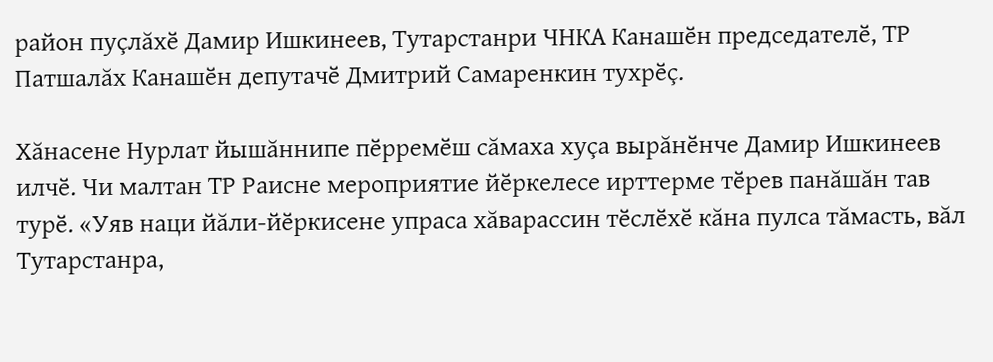район пуçлăхӗ Дамир Ишкинеев, Тутарстанри ЧНКА Канашӗн председателӗ, ТР Патшалăх Канашӗн депутачӗ Дмитрий Самаренкин тухрӗç.

Хăнасене Нурлат йышăннипе пӗрремӗш сăмаха хуçа вырăнӗнче Дамир Ишкинеев илчӗ. Чи малтан ТР Раисне мероприятие йӗркелесе ирттерме тӗрев панăшăн тав турӗ. «Уяв наци йăли-йӗркисене упраса хăварассин тӗслӗхӗ кăна пулса тăмасть, вăл Тутарстанра,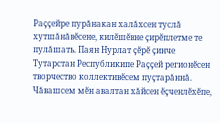Раççейре пурăнакан халăхсен туслă хутшăнăвӗсене, килӗшӗвне çирӗплетме те пулăшать. Паян Нурлат çӗрӗ çинче Тутарстан Республикипе Раççей регионӗсен творчество коллективӗсем пуçтарăннă. Чăвашсем мӗн авалтан хăйсен ӗçченлӗхӗпе,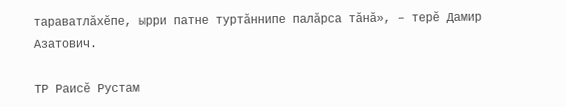тараватлăхӗпе, ырри патне туртăннипе палăрса тăнă», – терӗ Дамир Азатович.

ТР Раисӗ Рустам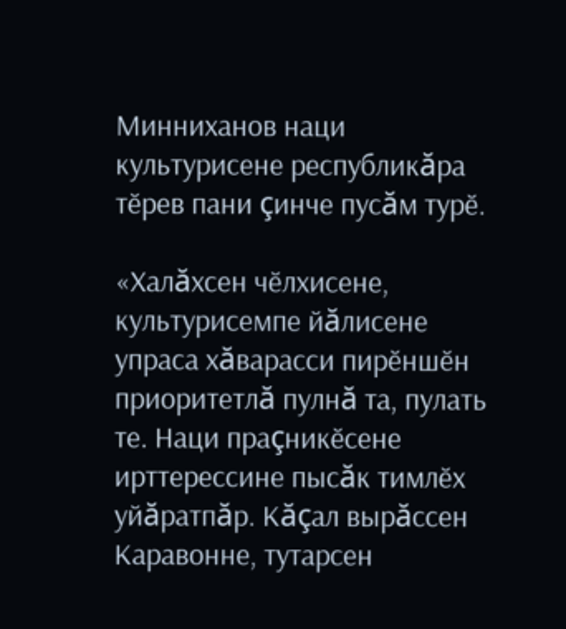Минниханов наци культурисене республикăра тӗрев пани çинче пусăм турӗ.

«Халăхсен чӗлхисене, культурисемпе йăлисене упраса хăварасси пирӗншӗн приоритетлă пулнă та, пулать те. Наци праçникӗсене ирттерессине пысăк тимлӗх уйăратпăр. Кăçал вырăссен Каравонне, тутарсен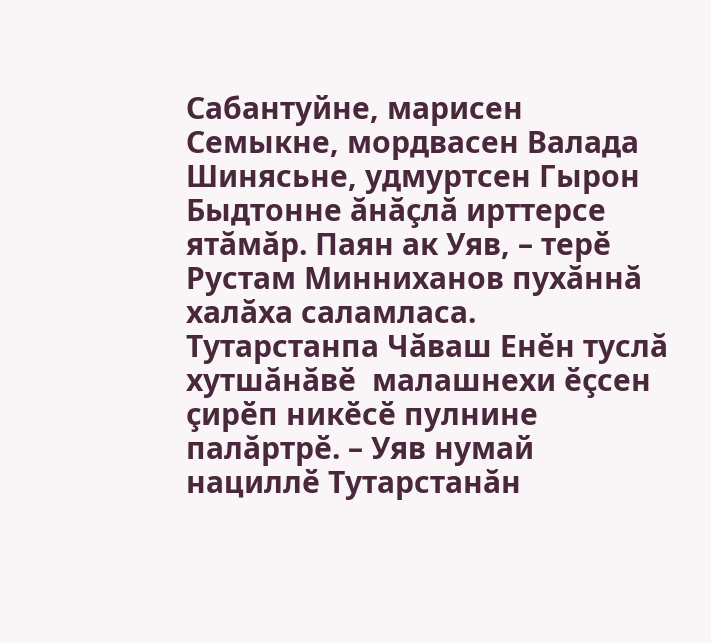Сабантуйне, марисен Семыкне, мордвасен Валада Шинясьне, удмуртсен Гырон Быдтонне ăнăçлă ирттерсе ятăмăр. Паян ак Уяв, – терӗ Рустам Минниханов пухăннă халăха саламласа. Тутарстанпа Чăваш Енӗн туслă хутшăнăвӗ  малашнехи ӗçсен çирӗп никӗсӗ пулнине палăртрӗ. – Уяв нумай нациллӗ Тутарстанăн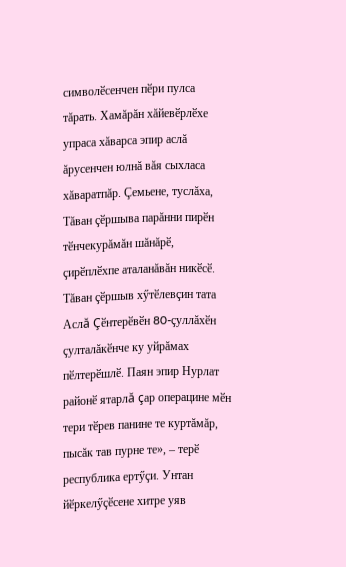символӗсенчен пӗри пулса тăрать. Хамăрăн хăйевӗрлӗхе упраса хăварса эпир аслă ăрусенчен юлнă вăя сыхласа хăваратпăр. Çемьене, туслăха, Тăван çӗршыва парăнни пирӗн тӗнчекурăмăн шăнăрӗ, çирӗплӗхпе аталанăвăн никӗсӗ. Тăван çӗршыв хӳтӗлевçин тата Аслă Çӗнтерӗвӗн 80-çуллăхӗн çулталăкӗнче ку уйрăмах пӗлтерӗшлӗ. Паян эпир Нурлат районӗ ятарлă çар операцине мӗн тери тӗрев панине те куртăмăр, пысăк тав пурне те», – терӗ республика ертӳçи. Унтан йӗркелӳçӗсене хитре уяв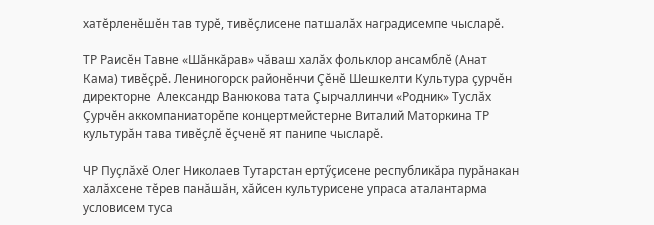хатӗрленӗшӗн тав турӗ, тивӗçлисене патшалăх наградисемпе чысларӗ.

ТР Раисӗн Тавне «Шăнкăрав» чăваш халăх фольклор ансамблӗ (Анат Кама) тивӗçрӗ. Лениногорск районӗнчи Çӗнӗ Шешкелти Культура çурчӗн директорне  Александр Ванюкова тата Çырчаллинчи «Родник» Туслăх Çурчӗн аккомпаниаторӗпе концертмейстерне Виталий Маторкина ТР культурăн тава тивӗçлӗ ӗçченӗ ят панипе чысларӗ.

ЧР Пуçлăхӗ Олег Николаев Тутарстан ертӳçисене республикăра пурăнакан халăхсене тӗрев панăшăн, хăйсен культурисене упраса аталантарма условисем туса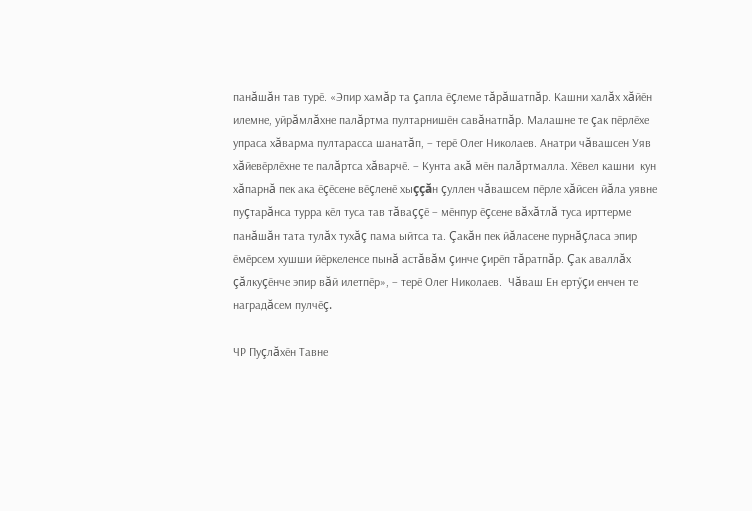панăшăн тав турӗ. «Эпир хамăр та çапла ӗçлеме тăрăшатпăр. Кашни халăх хăйӗн илемне, уйрăмлăхне палăртма пултарнишӗн савăнатпăр. Малашне те çак пӗрлӗхе упраса хăварма пултарасса шанатăп, – терӗ Олег Николаев. Анатри чăвашсен Уяв хăйевӗрлӗхне те палăртса хăварчӗ. – Кунта акă мӗн палăртмалла. Хӗвел кашни  кун хăпарнă пек ака ӗçӗсене вӗçленӗ хыççăн çуллен чăвашсем пӗрле хăйсен йăла уявне пуçтарăнса турра кӗл туса тав тăваççӗ – мӗнпур ӗçсене вăхăтлă туса ирттерме панăшăн тата тулăх тухăç пама ыйтса та. Çакăн пек йăласене пурнăçласа эпир ӗмӗрсем хушши йӗркеленсе пынă астăвăм çинче çирӗп тăратпăр. Çак аваллăх çăлкуçӗнче эпир вăй илетпӗр», – терӗ Олег Николаев.  Чăваш Ен ертӳçи енчен те наградăсем пулчӗç.

ЧР Пуçлăхӗн Тавне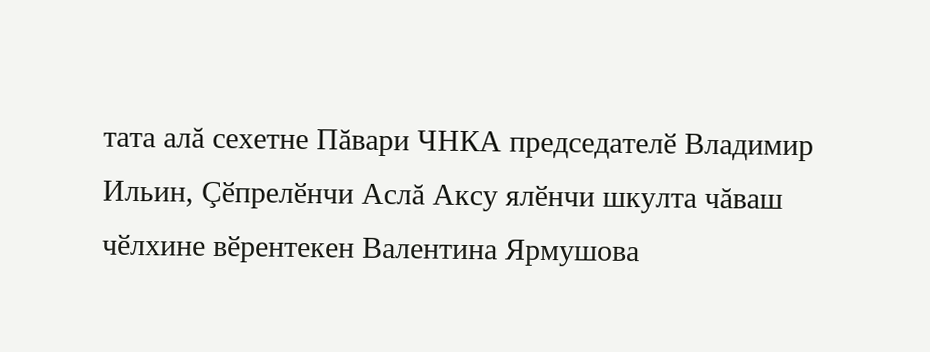тата алă сехетне Пăвари ЧНКА председателӗ Владимир Ильин, Çӗпрелӗнчи Аслă Аксу ялӗнчи шкулта чăваш чӗлхине вӗрентекен Валентина Ярмушова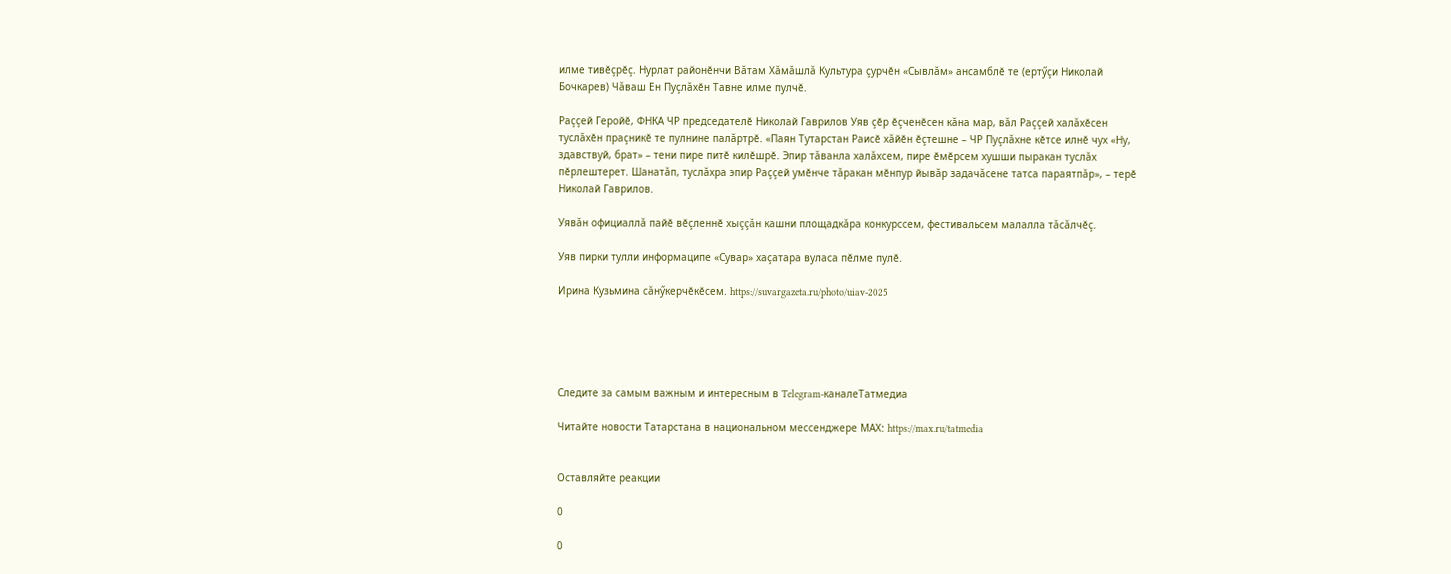илме тивӗçрӗç. Нурлат районӗнчи Вăтам Хăмăшлă Культура çурчӗн «Сывлăм» ансамблӗ те (ертӳçи Николай Бочкарев) Чăваш Ен Пуçлăхӗн Тавне илме пулчӗ.

Раççей Геройӗ, ФНКА ЧР председателӗ Николай Гаврилов Уяв çӗр ӗçченӗсен кăна мар, вăл Раççей халăхӗсен туслăхӗн праçникӗ те пулнине палăртрӗ. «Паян Тутарстан Раисӗ хăйӗн ӗçтешне – ЧР Пуçлăхне кӗтсе илнӗ чух «Ну, здавствуй, брат» – тени пире питӗ килӗшрӗ. Эпир тăванла халăхсем, пире ӗмӗрсем хушши пыракан туслăх пӗрлештерет. Шанатăп, туслăхра эпир Раççей умӗнче тăракан мӗнпур йывăр задачăсене татса параятпăр», – терӗ Николай Гаврилов.

Уявăн официаллă пайӗ вӗçленнӗ хыççăн кашни площадкăра конкурссем, фестивальсем малалла тăсăлчӗç.

Уяв пирки тулли информаципе «Сувар» хаçатара вуласа пӗлме пулӗ.

Ирина Кузьмина сăнӳкерчӗкӗсем. https://suvargazeta.ru/photo/uiav-2025





Следите за самым важным и интересным в Telegram-каналеТатмедиа

Читайте новости Татарстана в национальном мессенджере MАХ: https://max.ru/tatmedia


Оставляйте реакции

0

0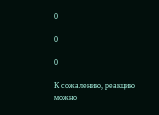0

0

0

К сожалению, реакцию можно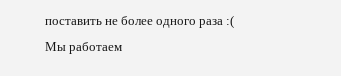поставить не более одного раза :(
Мы работаем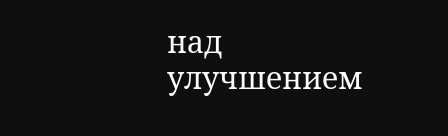над улучшением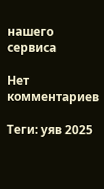нашего сервиса

Нет комментариев

Теги: уяв 2025